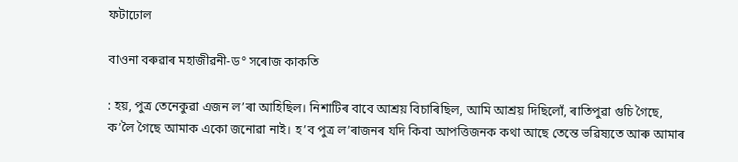ফটাঢোল

বাওনা বৰুৱাৰ মহাজীৱনী-ড° সৰোজ কাকতি

: হয়, পুত্ৰ তেনেকুৱা এজন ল’ৰা আহিছিল। নিশাটিৰ বাবে আশ্ৰয় বিচাৰিছিল, আমি আশ্ৰয় দিছিলোঁ‌, ৰাতিপুৱা গুচি গৈছে, ক’লৈ গৈছে আমাক একো জনো‌ৱা নাই। হ’ব পুত্ৰ ল’ৰাজনৰ যদি কিবা আপত্তিজনক কথা আছে তেন্তে ভৱিষ্যতে আৰু আমাৰ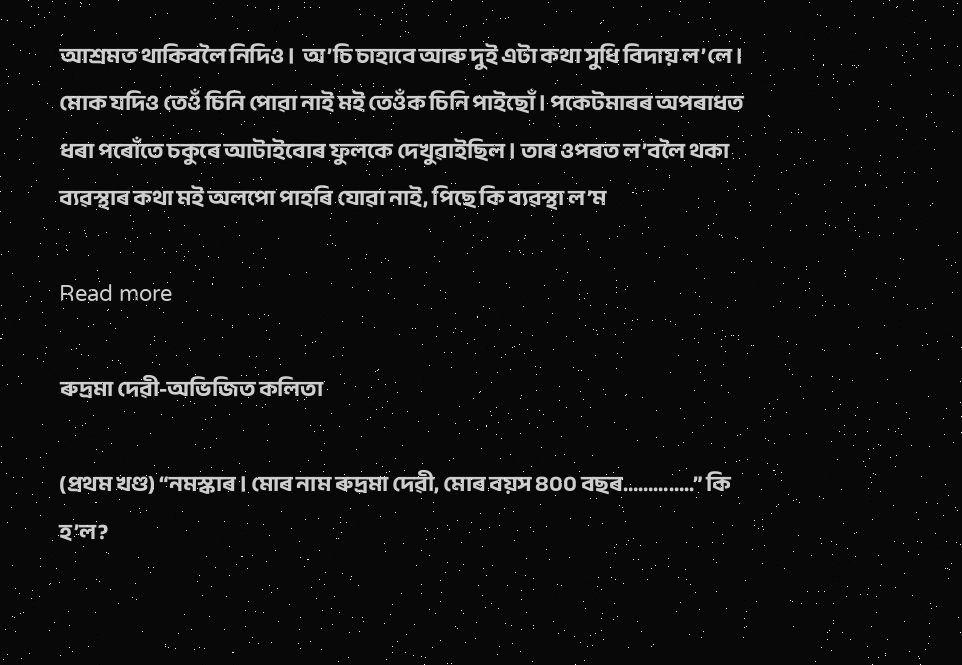আশ্ৰমত থাকিবলৈ নিদিও।  অ’চি চাহাবে আৰু দুই এটা কথা সুধি বিদায় ল’লে। মোক যদিও তেওঁ চিনি পোৱা নাই মই তেওঁক চিনি পাইছোঁ‌। পকেটমাৰৰ অপৰাধত ধৰা পৰোঁ‌তে চকুৰে আটাইবোৰ ফুলকে দেখুৱাইছিল। তাৰ ওপৰত ল’বলৈ থকা ব্যৱস্থাৰ কথা মই অলপো পাহৰি যোৱা নাই, পিছে কি ব্যৱস্থা ল’ম

Read more

ৰুদ্ৰমা দেৱী-অভিজিত কলিতা

(প্ৰথম খণ্ড) “নমস্কাৰ। মোৰ নাম ৰুদ্ৰমা দেৱী, মোৰ বয়স ৪০০ বছৰ…………..” কি হ’ল?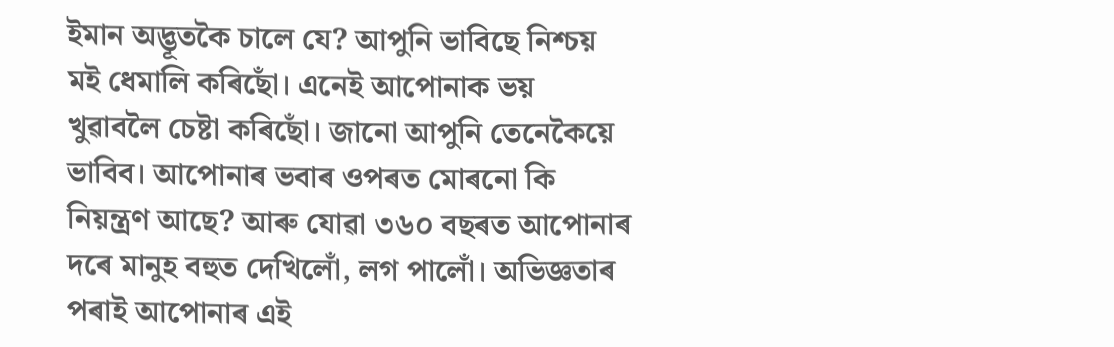ইমান অদ্ভূতকৈ চালে যে? আপুনি ভাবিছে নিশ্চয় মই ধেমালি কৰিছোঁ। এনেই আপোনাক ভয় খুৱাবলৈ চেষ্টা কৰিছোঁ। জানো আপুনি তেনেকৈয়ে ভাবিব। আপোনাৰ ভবাৰ ওপৰত মোৰনো কি নিয়ন্ত্ৰণ আছে? আৰু যোৱা ৩৬০ বছৰত আপোনাৰ দৰে মানুহ বহুত দেখিলোঁ, লগ পালোঁ। অভিজ্ঞতাৰ পৰাই আপোনাৰ এই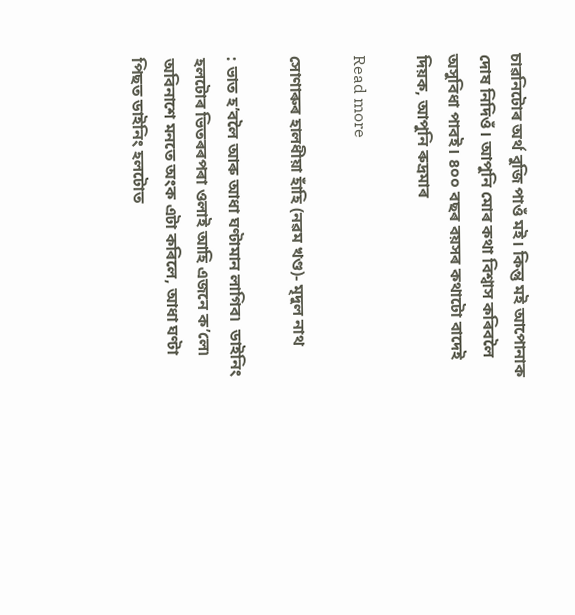চাৱনিটোৰ অৰ্থ বুজি পাওঁ মই। কিন্তু মই আপোনাক দোষ নিদিওঁ। আপুনি মোৰ কথা বিশ্বাস কৰিবলৈ অসুবিধা পাবই। ৪০০ বছৰ বয়সৰ কথাটো বাদেই দিয়ক, আপুনি ৰুদ্ৰমাৰ

Read more

সোণাৰুৰ হালধীয়া হাঁহি (নৱম খণ্ড)- মৃদুল নাথ

: ভাত হ’বলৈ আৰু আধা ঘণ্টামান লাগিব৷  ডাইনিং হলটোৰ ভিতৰৰপৰা ওলাই আহি এজনে ক’লে৷ অবিনাশে মনতে অংক এটা কৰিলে, আধা ঘণ্টা পিছত ডাইনিং হলটোত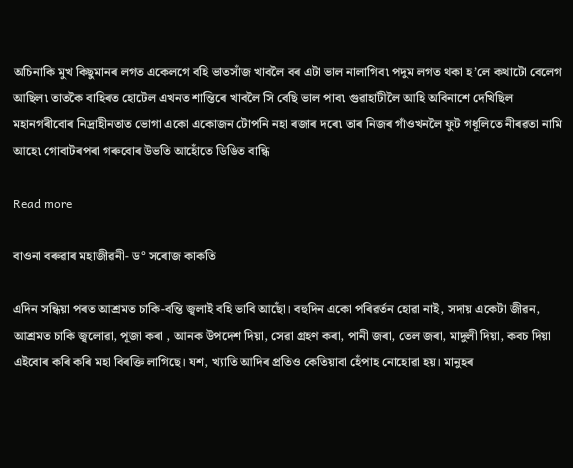অচিনাকি মুখ কিছুমানৰ লগত একেলগে বহি ভাতসাঁজ খাবলৈ বৰ এটা ভাল নালাগিব৷ পদুম লগত থকা হ’লে কথাটো বেলেগ আছিল৷ তাতকৈ বাহিৰত হোটেল এখনত শান্তিৰে খাবলৈ সি বেছি ভাল পাব৷ গুৱাহাটীলৈ আহি অবিনাশে দেখিছিল মহানগৰীবোৰ নিদ্ৰাহীনতাত ভোগা একো একোজন টোপনি নহা ৰজাৰ দৰে৷ তাৰ নিজৰ গাঁওখনলৈ ফুট গধূলিতে নীৰৱতা নামি আহে৷ গোবাটৰপৰা গৰুবোৰ উভতি আহোঁতে ডিঙিত বান্ধি

Read more

বাওনা বৰুৱাৰ মহাজীৱনী- ড° সৰোজ কাকতি

এদিন সন্ধিয়া পৰত আশ্ৰমত চাকি-বন্তি জ্বলাই বহি ভাবি আছোঁ। বহুদিন একো পৰিৱৰ্তন হোৱা নাই, সদায় একেটা জীৱন, আশ্ৰমত চাকি জ্বলোৱা, পূজা কৰা , আনক উপদেশ দিয়া, সেৱা গ্ৰহণ কৰা, পানী জৰা, তেল জৰা, মাদুলী দিয়া, কবচ দিয়া এইবোৰ কৰি কৰি মহা বিৰক্তি লাগিছে। যশ, খ্যাতি আদিৰ প্ৰতিও কেতিয়াবা হেঁপাহ নোহোৱা হয়। মানুহৰ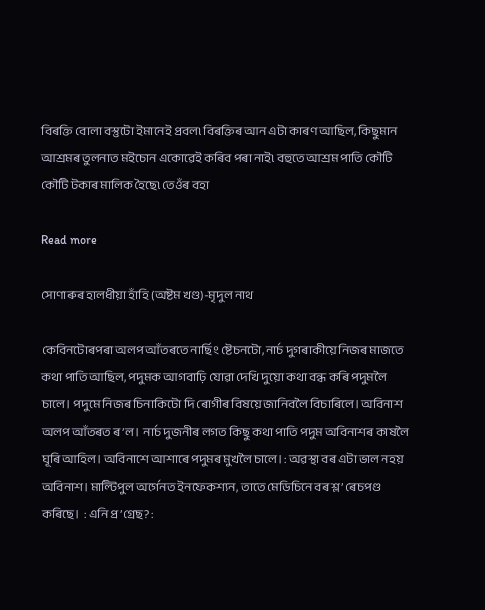বিৰক্তি বোলা বস্তুটো ইমানেই প্ৰবল৷ বিৰক্তিৰ আন এটা কাৰণ আছিল, কিছুমান আশ্ৰমৰ তুলনাত মইচোন একোৱেই কৰিব পৰা নাই৷ বহুতে আশ্ৰম পাতি কৌটি কৌটি টকাৰ মালিক হৈছে৷ তেওঁৰ বহা

Read more

সোণাৰুৰ হালধীয়া হাঁহি (অষ্টম খণ্ড)-মৃদুল নাথ

কেবিনটোৰপৰা অলপ আঁতৰতে নাৰ্ছিং ষ্টেচনটো, নাৰ্চ দুগৰাকীয়ে নিজৰ মাজতে কথা পাতি আছিল, পদুমক আগবাঢ়ি যোৱা দেখি দুয়ো কথা বন্ধ কৰি পদুমলৈ চালে। পদুমে নিজৰ চিনাকিটো দি ৰোগীৰ বিষয়ে জানিবলৈ বিচাৰিলে। অবিনাশ অলপ আঁতৰত ৰ’ল।  নাৰ্চ দুজনীৰ লগত কিছু কথা পাতি পদুম অবিনাশৰ কাষলৈ ঘূৰি আহিল। অবিনাশে আশাৰে পদুমৰ মুখলৈ চালে। : অৱস্থা বৰ এটা ভাল নহয় অবিনাশ। মাল্টিপুল অৰ্গেনত ইনফেকশ্যন, তাতে মেডিচিনে বৰ শ্ল’ ৰেচপণ্ড কৰিছে।  : এনি প্ৰ’গ্ৰেছ? :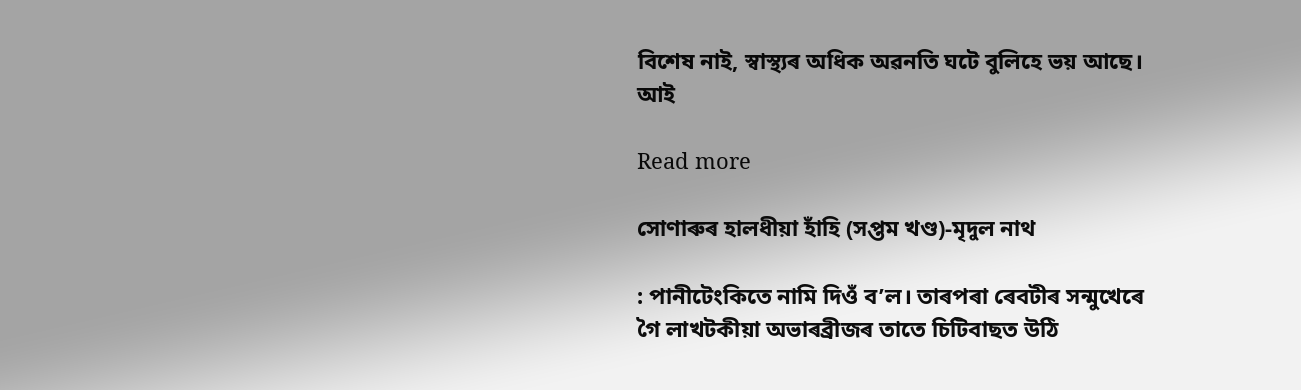বিশেষ নাই, স্বাস্থ্যৰ অধিক অৱনতি ঘটে বুলিহে ভয় আছে। আই

Read more

সোণাৰুৰ হালধীয়া হাঁহি (সপ্তম খণ্ড)-মৃদুল নাথ

: পানীটেংকিতে নামি দিওঁ ব’ল। তাৰপৰা ৰেবটীৰ সন্মুখেৰে গৈ লাখটকীয়া অভাৰব্ৰীজৰ তাতে চিটিবাছত উঠি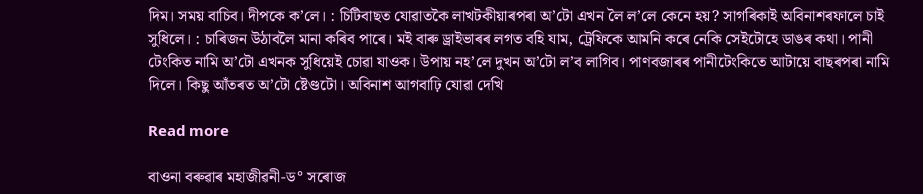দিম। সময় বাচিব। দীপকে ক’লে। : চিটিবাছত যোৱাতকৈ লাখটকীয়াৰপৰা অ’টো এখন লৈ ল’লে কেনে হয়? সাগৰিকাই অবিনাশৰফালে চাই সুধিলে। : চাৰিজন উঠাবলৈ মানা কৰিব পাৰে। মই বাৰু ড্ৰাইভাৰৰ লগত বহি যাম, ট্ৰেফিকে আমনি কৰে নেকি সেইটোহে ডাঙৰ কথা। পানী টেংকিত নামি অ’টো এখনক সুধিয়েই চোৱা যাওক। উপায় নহ’লে দুখন অ’টো ল’ব লাগিব। পাণবজাৰৰ পানীটেংকিতে আটায়ে বাছৰপৰা নামি দিলে। কিছু আঁতৰত অ’টো ষ্টেণ্ডটো। অবিনাশ আগবাঢ়ি যোৱা দেখি

Read more

বাওনা বৰুৱাৰ মহাজীৱনী-ড° সৰোজ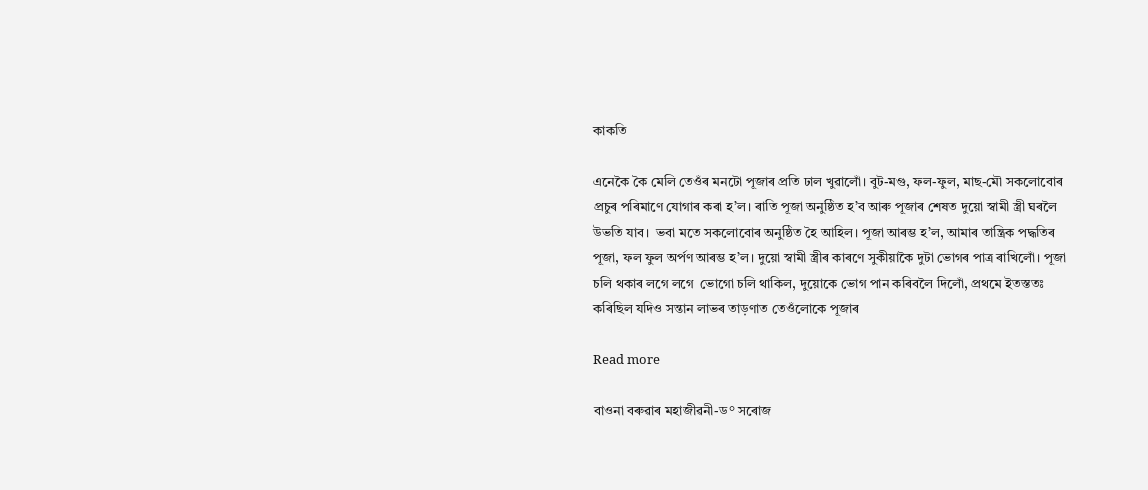কাকতি

এনেকৈ কৈ মেলি তেওঁৰ মনটো পূজাৰ প্ৰতি ঢাল খুৱালোঁ। বুট-মগু, ফল-ফুল, মাছ-মৌ সকলোবোৰ প্ৰচুৰ পৰিমাণে যোগাৰ কৰা হ’ল। ৰাতি পূজা অনুষ্ঠিত হ’ব আৰু পূজাৰ শেষত দুয়ো স্বামী স্ত্ৰী ঘৰলৈ উভতি যাব।  ভবা মতে সকলোবোৰ অনুষ্ঠিত হৈ আহিল। পূজা আৰম্ভ হ’ল, আমাৰ তান্ত্ৰিক পদ্ধতিৰ পূজা, ফল ফুল অৰ্পণ আৰম্ভ হ’ল। দুয়ো স্বামী স্ত্ৰীৰ কাৰণে সুকীয়াকৈ দুটা ভোগৰ পাত্ৰ ৰাখিলোঁ। পূজা চলি থকাৰ লগে লগে  ভোগো চলি থাকিল, দুয়োকে ভোগ পান কৰিবলৈ দিলোঁ, প্ৰথমে ইতস্ততঃ কৰিছিল যদিও সন্তান লাভৰ তাড়ণাত তেওঁলোকে পূজাৰ

Read more

বাওনা বৰুৱাৰ মহাজীৱনী-ড° সৰোজ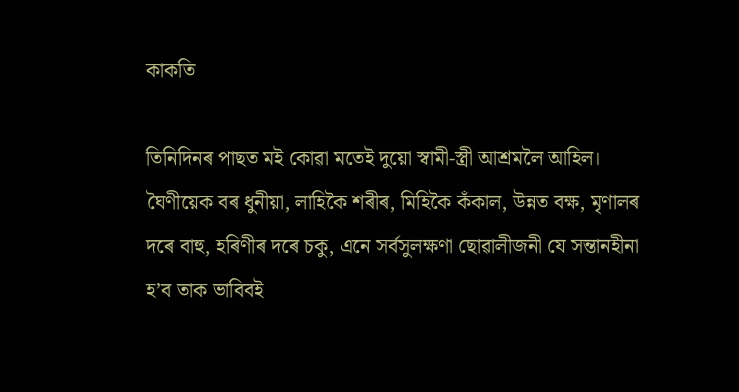কাকতি

তিনিদিনৰ পাছত মই কোৱা মতেই দুয়ো স্বামী-স্ত্ৰী আশ্ৰমলৈ আহিল। ঘৈণীয়েক বৰ ধুনীয়া, লাহিকৈ শৰীৰ, মিহিকৈ কঁকাল, উন্নত বক্ষ, মৃণালৰ দৰে বাহু, হৰিণীৰ দৰে চকু, এনে সৰ্বসুলক্ষণা ছোৱালীজনী যে সন্তানহীনা হ’ব তাক ভাবিবই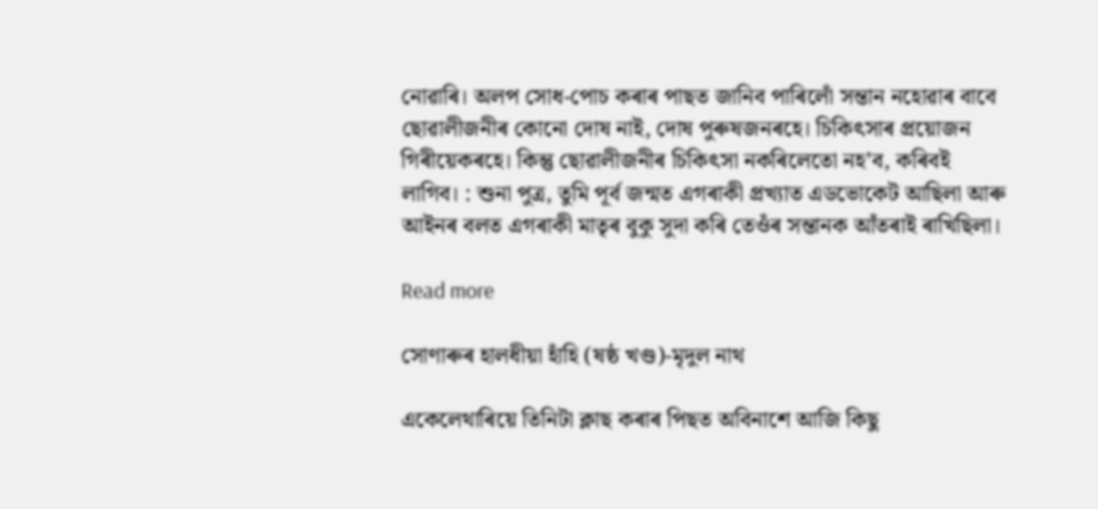নোৱাৰি। অলপ সোধ-পোচ কৰাৰ পাছত জানিব পাৰিলোঁ সন্তান নহোৱাৰ বাবে ছোৱালীজনীৰ কোনো দোষ নাই, দোষ পুৰুষজনৰহে। চিকিৎসাৰ প্ৰয়োজন গিৰীয়েকৰহে। কিন্তু ছোৱালীজনীৰ চিকিৎসা নকৰিলেতো নহ’ব, কৰিবই লাগিব। : শুনা পুত্ৰ, তুমি পূৰ্ব জন্মত এগৰাকী প্ৰখ্যাত এডভোকেট আছিলা আৰু আইনৰ বলত এগৰাকী মাতৃৰ বুকু সুদা কৰি তেওঁৰ সন্তানক আঁতৰাই ৰাখিছিলা।

Read more

সোণাৰুৰ হালধীয়া হাঁহি (ষষ্ঠ খণ্ড)-মৃদুল নাথ

একেলেথাৰিয়ে তিনিটা ক্লাছ কৰাৰ পিছত অবিনাশে আজি কিছু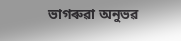ভাগৰুৱা অনুভৱ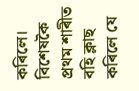কৰিলে। বিশেষকৈ প্ৰথম শাৰীত বহি ক্লাছ কৰিলে যে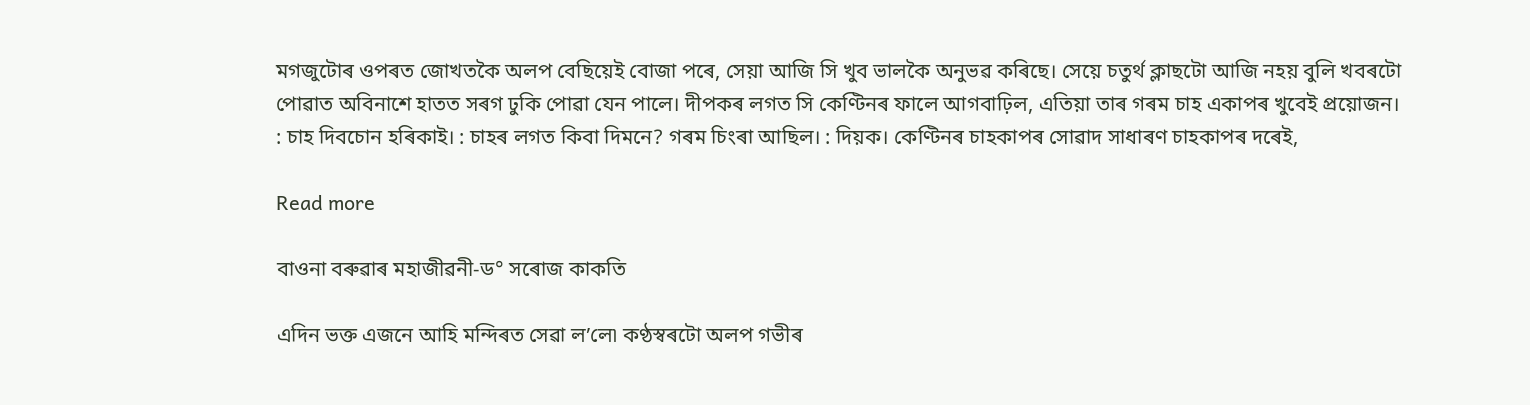মগজুটোৰ ওপৰত জোখতকৈ অলপ বেছিয়েই বোজা পৰে, সেয়া আজি সি খুব ভালকৈ অনুভৱ কৰিছে। সেয়ে চতুৰ্থ ক্লাছটো আজি নহয় বুলি খবৰটো পোৱাত অবিনাশে হাতত সৰগ ঢুকি পোৱা যেন পালে। দীপকৰ লগত সি কেণ্টিনৰ ফালে আগবাঢ়িল, এতিয়া তাৰ গৰম চাহ একাপৰ খুবেই প্ৰয়োজন। : চাহ দিবচোন হৰিকাই। : চাহৰ লগত কিবা দিমনে? গৰম চিংৰা আছিল। : দিয়ক। কেণ্টিনৰ চাহকাপৰ সোৱাদ সাধাৰণ চাহকাপৰ দৰেই,

Read more

বাওনা বৰুৱাৰ মহাজীৱনী-ড° সৰোজ কাকতি

এদিন ভক্ত এজনে আহি মন্দিৰত সেৱা ল’লে৷ কণ্ঠস্বৰটো অলপ গভীৰ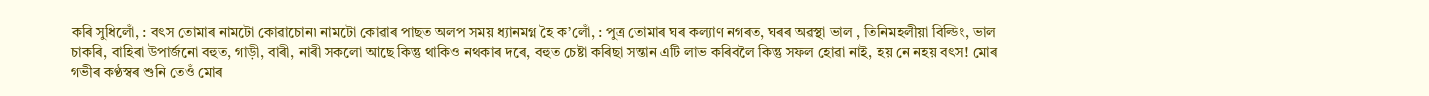কৰি সুধিলোঁ, : বৎস তোমাৰ নামটো কোৱাচোন৷ নামটো কোৱাৰ পাছত অলপ সময় ধ্যানমগ্ন হৈ ক’লোঁ, : পুত্ৰ তোমাৰ ঘৰ কল্যাণ নগৰত, ঘৰৰ অৱস্থা ভাল , তিনিমহলীয়া বিল্ডিং, ভাল চাকৰি, বাহিৰা উপাৰ্জনো বহুত, গাড়ী, বাৰী, নাৰী সকলো আছে কিন্তু থাকিও নথকাৰ দৰে, বহুত চেষ্টা কৰিছা সন্তান এটি লাভ কৰিবলৈ কিন্তু সফল হোৱা নাই, হয় নে নহয় বৎস! মোৰ গভীৰ কণ্ঠস্বৰ শুনি তেওঁ মোৰ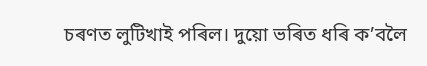চৰণত লুটিখাই পৰিল। দুয়ো ভৰিত ধৰি ক’বলৈ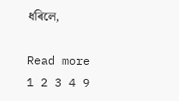ধৰিলে,

Read more
1 2 3 4 9